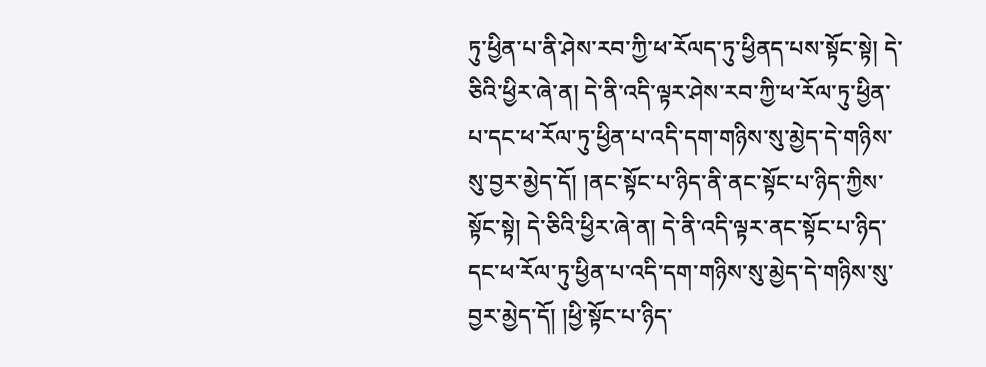ཏུ་ཕྱིན་པ་ནི་ཤེས་རབ་ཀྱི་ཕ་རོལད་ཏུ་ཕྱིནད་པས་སྟོང་སྟེ། དེ་ཅིའི་ཕྱིར་ཞེ་ན། དེ་ནི་འདི་ལྟར་ཤེས་རབ་ཀྱི་ཕ་རོལ་ཏུ་ཕྱིན་པ་དང་ཕ་རོལ་ཏུ་ཕྱིན་པ་འདི་དག་གཉིས་སུ་མྱེད་དེ་གཉིས་སུ་བྱར་མྱེད་དོ། །ནང་སྟོང་པ་ཉིད་ནི་ནང་སྟོང་པ་ཉིད་ཀྱིས་སྟོང་སྟེ། དེ་ཅིའི་ཕྱིར་ཞེ་ན། དེ་ནི་འདི་ལྟར་ནང་སྟོང་པ་ཉིད་དང་ཕ་རོལ་ཏུ་ཕྱིན་པ་འདི་དག་གཉིས་སུ་མྱེད་དེ་གཉིས་སུ་བྱར་མྱེད་དོ། །ཕྱི་སྟོང་པ་ཉིད་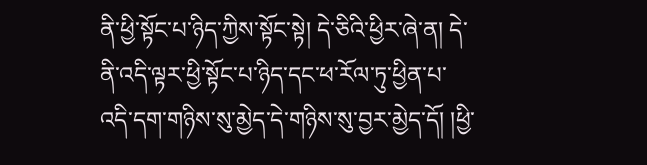ནི་ཕྱི་སྟོང་པ་ཉིད་ཀྱིས་སྟོང་སྟེ། དེ་ཅིའི་ཕྱིར་ཞེ་ན། དེ་ནི་འདི་ལྟར་ཕྱི་སྟོང་པ་ཉིད་དང་ཕ་རོལ་ཏུ་ཕྱིན་པ་འདི་དག་གཉིས་སུ་མྱེད་དེ་གཉིས་སུ་བྱར་མྱེད་དོ། །ཕྱི་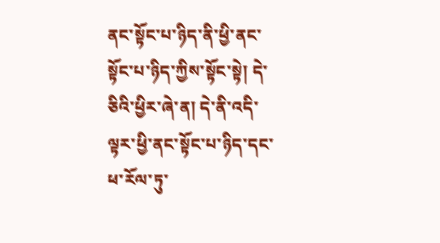ནང་སྟོང་པ་ཉིད་ནི་ཕྱི་ནང་སྟོང་པ་ཉིད་ཀྱིས་སྟོང་སྟེ། དེ་ཅིའི་ཕྱིར་ཞེ་ན། དེ་ནི་འདི་ལྟར་ཕྱི་ནང་སྟོང་པ་ཉིད་དང་ཕ་རོལ་ཏུ་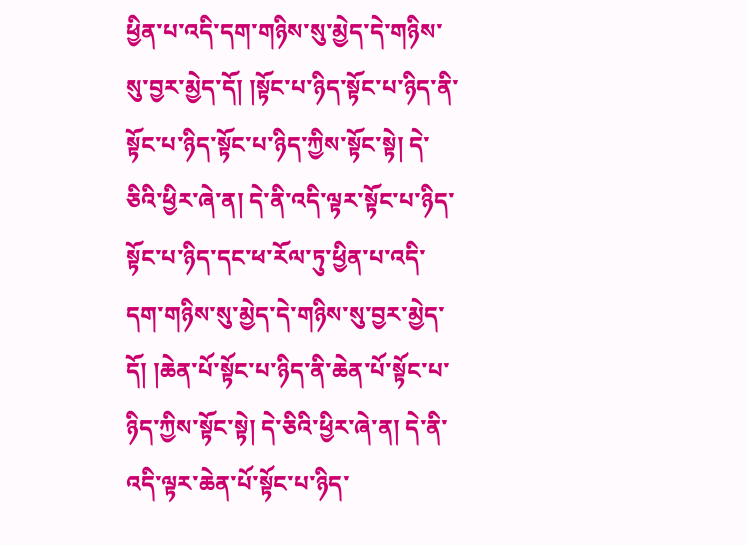ཕྱིན་པ་འདི་དག་གཉིས་སུ་མྱེད་དེ་གཉིས་སུ་བྱར་མྱེད་དོ། །སྟོང་པ་ཉིད་སྟོང་པ་ཉིད་ནི་སྟོང་པ་ཉིད་སྟོང་པ་ཉིད་ཀྱིས་སྟོང་སྟེ། དེ་ཅིའི་ཕྱིར་ཞེ་ན། དེ་ནི་འདི་ལྟར་སྟོང་པ་ཉིད་སྟོང་པ་ཉིད་དང་ཕ་རོལ་ཏུ་ཕྱིན་པ་འདི་དག་གཉིས་སུ་མྱེད་དེ་གཉིས་སུ་བྱར་མྱེད་དོ། །ཆེན་པོ་སྟོང་པ་ཉིད་ནི་ཆེན་པོ་སྟོང་པ་ཉིད་ཀྱིས་སྟོང་སྟེ། དེ་ཅིའི་ཕྱིར་ཞེ་ན། དེ་ནི་འདི་ལྟར་ཆེན་པོ་སྟོང་པ་ཉིད་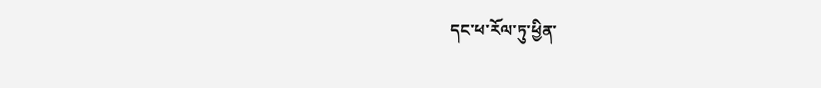དང་ཕ་རོལ་ཏུ་ཕྱིན་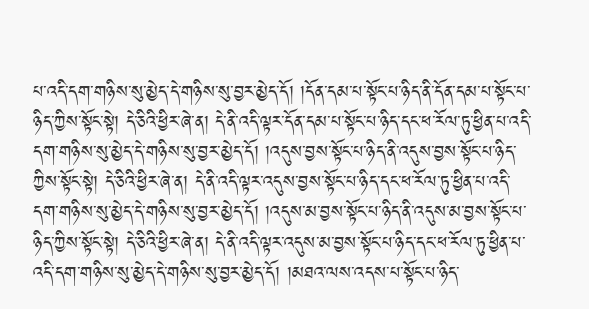པ་འདི་དག་གཉིས་སུ་མྱེད་དེ་གཉིས་སུ་བྱར་མྱེད་དོ། །དོན་དམ་པ་སྟོང་པ་ཉིད་ནི་དོན་དམ་པ་སྟོང་པ་ཉིད་ཀྱིས་སྟོང་སྟེ། དེ་ཅིའི་ཕྱིར་ཞེ་ན། དེ་ནི་འདི་ལྟར་དོན་དམ་པ་སྟོང་པ་ཉིད་དང་ཕ་རོལ་ཏུ་ཕྱིན་པ་འདི་དག་གཉིས་སུ་མྱེད་དེ་གཉིས་སུ་བྱར་མྱེད་དོ། །འདུས་བྱས་སྟོང་པ་ཉིད་ནི་འདུས་བྱས་སྟོང་པ་ཉིད་ཀྱིས་སྟོང་སྟེ། དེ་ཅིའི་ཕྱིར་ཞེ་ན། དེ་ནི་འདི་ལྟར་འདུས་བྱས་སྟོང་པ་ཉིད་དང་ཕ་རོལ་ཏུ་ཕྱིན་པ་འདི་དག་གཉིས་སུ་མྱེད་དེ་གཉིས་སུ་བྱར་མྱེད་དོ། །འདུས་མ་བྱས་སྟོང་པ་ཉིད་ནི་འདུས་མ་བྱས་སྟོང་པ་ཉིད་ཀྱིས་སྟོང་སྟེ། དེ་ཅིའི་ཕྱིར་ཞེ་ན། དེ་ནི་འདི་ལྟར་འདུས་མ་བྱས་སྟོང་པ་ཉིད་དང་ཕ་རོལ་ཏུ་ཕྱིན་པ་འདི་དག་གཉིས་སུ་མྱེད་དེ་གཉིས་སུ་བྱར་མྱེད་དོ། །མཐའ་ལས་འདས་པ་སྟོང་པ་ཉིད་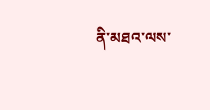ནི་མཐའ་ལས་